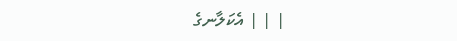| | | އެކަލާނގެ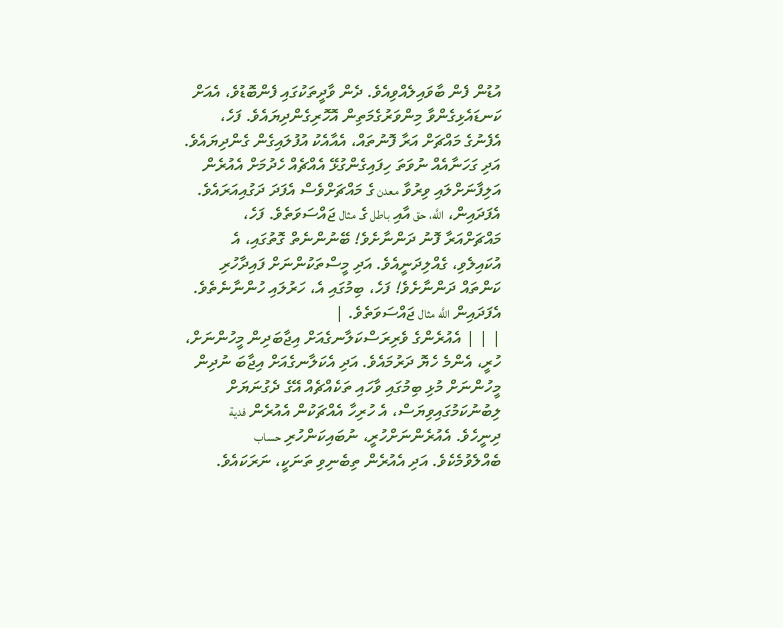އުޑުން ފެން ބާވައިލެއްވިއެވެ. ދެން ވާދީތަކުގައި ފެންބޮޑުވެ، އެއަށް ކަނޑައެޅިގެންވާ މިންވަރުގެމަތިން އޮހޮރިގެންދިޔައެވެ. ފަހެ، އެފެނުގެ މައްޗަށް އަރާ ފޮނުތައް، އެއާއެކު އުފުލައިގެން ގެންދިޔައެވެ. އަދި ގަހަނާއެއް ނުވަތަ ހިފައިގެންގުޅޭ އެއްޗެއް ހެދުމަށް އެއުރެން އަލިފާނަށްލައި ވިރުވާ معدن ގެ މައްޗަށްވެސް އެފަދަ ދަގުއިއަރައެވެ. އެފަދައިން، اللَّه، حق އާއި باطل ގެ مثال ޖައްސަވަތެވެ. ފަހެ، މައްޗަށްއަރާ ފޮނު ދަންނާށެވެ! ބޭނުންނެތް ގޮތުގައި، އެ އުކައިލެވި، ގެއްލިދަނީއެވެ. އަދި މީސްތަކުންނަށް ފައިދާހުރި ކަންތައް ދަންނާށެވެ! ފަހެ، ބިމުގައި އެ، ހަރުލައި ހުންނާނެތެވެ. އެފަދައިން اللَّه مثال ޖައްސަވަތެވެ. |
| | | އެއުރެންގެ ވެރިރަސްކަލާނގެއަށް އިޖާބަދިން މީހުންނަށް، ހުރީ، އެންމެ ހެޔޮ ދަރުމައެވެ. އަދި އެކަލާނގެއަށް އިޖާބަ ނުދިން މީހުންނަށް މުޅި ބިމުގައި ވާހައި ތަކެއްޗެއް އޭގެ ދެގުނަޔަށް ލިބުނުކަމުގައިވިޔަސް، އެ ހުރިހާ އެއްޗަކުން އެއުރެން فدية ދިނީހެވެ. އެއުރެންނަށްހުރީ، ނުބައިކަންހުރި حساب ބެއްލެވުމެކެވެ. އަދި އެއުރެން ތިބެނިވި ތަނަކީ، ނަރަކައެވެ.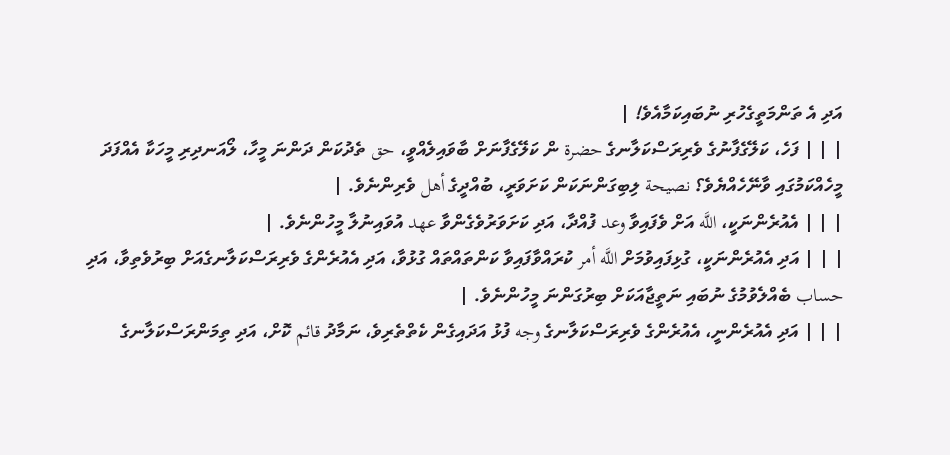އަދި އެ ތަންމަތީގެހުރި ނުބައިކަމާއެވެ! |
| | | ފަހެ، ކަލޭގެފާނުގެ ވެރިރަސްކަލާނގެ حضرة ން ކަލޭގެފާނަށް ބާވައިލެއްވީ، حق ތެދުކަން ދަންނަ މީހާ، ލޯއަނދިރި މީހަކާ އެއްފަދަ މީހެއްކަމުގައި ވާނޭހެއްޔެވެ؟ نصيحة ލިބިގަންނަކަން ކަށަވަރީ، ބުއްދީގެ أهل ވެރިންނެވެ. |
| | | އެއުރެންނަކީ، اللَّه އަށް ވެފައިވާ وعد ފުއްދާ، އަދި ކަށަވަރުވެގެންވާ عهد އުވައިނުލާ މީހުންނެވެ. |
| | | އަދި އެއުރެންނަކީ، ގުޅިފައިވުމަށް اللَّه أمر ކުރައްވާފައިވާ ކަންތައްތައް ގުޅުވާ، އަދި އެއުރެންގެ ވެރިރަސްކަލާނގެއަށް ބިރުވެތިވާ، އަދި حساب ބެއްލެވުމުގެ ނުބައި ނަތީޖާއަކަށް ބިރުގަންނަ މީހުންނެވެ. |
| | | އަދި އެއުރެންނީ، އެއުރެންގެ ވެރިރަސްކަލާނގެ وجه ފުޅު އަދައިގެން ކެތްތެރިވެ، ނަމާދު قائم ކޮށް، އަދި ތިމަންރަސްކަލާނގެ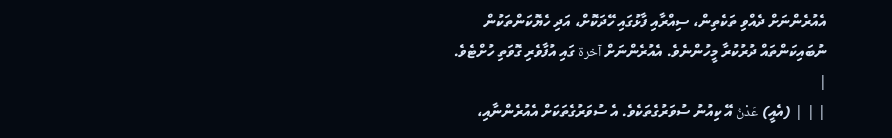އެއުރެންނަށް ދެއްވި ތަކެތިން، ސިއްރާއި ފާޅުގައި ހޭދަކޮށް، އަދި ހެޔޮކަންތަކުން ނުބައިކަންތައް ދުރުކުރާ މީހުންނެވެ. އެއުރެންނަށް آخرة ގައި އުފާވެރި ގޮވަތި ހުށްޓެވެ. |
| | | (އެއީ) عَدْنُ އޭ ކިއުނު ސުވަރުގެތަކެވެ. އެ ސުވަރުގެތަކަށް އެއުރެންނާއި،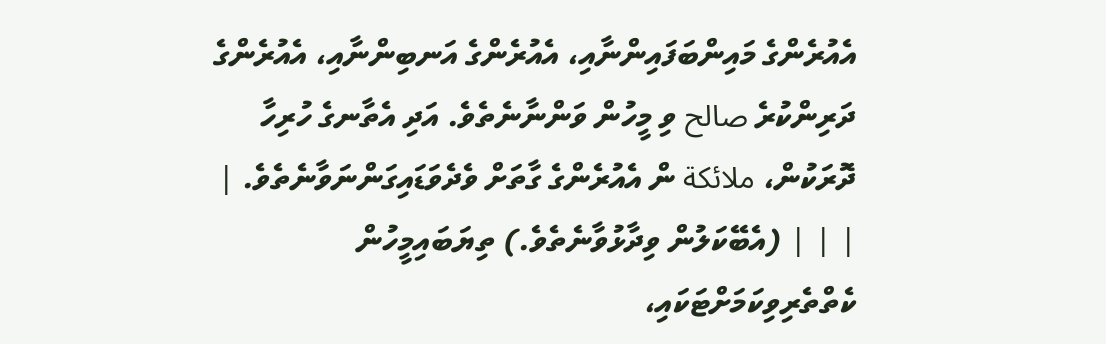އެއުރެންގެ މައިންބަފައިންނާއި، އެއުރެންގެ އަނބިންނާއި، އެއުރެންގެ ދަރިންކުރެ صالح ވި މީހުން ވަންނާނެތެވެ. އަދި އެތާނގެ ހުރިހާ ދޮރަކުން، ملائكة ން އެއުރެންގެ ގާތަށް ވެދެވަޑައިގަންނަވާނެތެވެ. |
| | | (އެބޭކަލުން ވިދާޅުވާނެތެވެ.) ތިޔަބައިމީހުން ކެތްތެރިވިކަމަށްޓަކައި،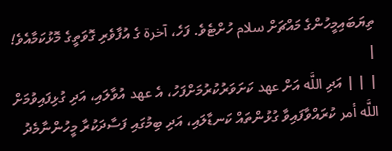ތިޔަބައިމީހުންގެ މައްޗަށް سلام ހުށްޓެވެ. ފަހެ، آخرة ގެ އުފާވެރި ގޮވަތީގެ މޮޅުކަމާއެވެ! |
| | | އަދި اللَّه އަށް عهد ކަށަވަރުކުރުމަށްފަހު، އެ عهد އުވާލައި، އަދި ގުޅިފައިވުމަށް اللَّه أمر ކުރައްވާފައިވާ ގުޅުންތައް ކަނޑާލައި، އަދި ބިމުގައި ފަސާދަކުރާ މީހުންނާމެދު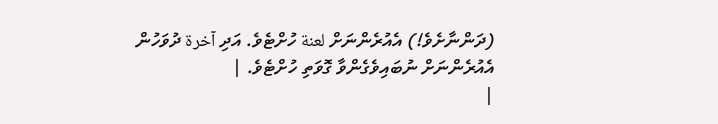(ދަންނާށެވެ!) އެއުރެންނަށް لعنة ހުށްޓެވެ. އަދި آخرة ދުވަހުން އެއުރެންނަށް ނުބައިވެގެންވާ ގޮވަތި ހުށްޓެވެ. |
|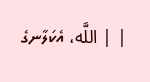| | اللَّه، އެކަލާނގެ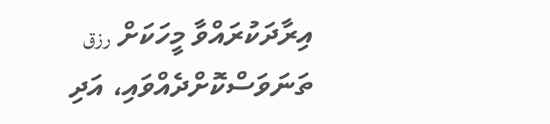އިރާދަކުރައްވާ މީހަކަށް رزق ތަނަވަސްކޮށްދެއްވައި، އަދި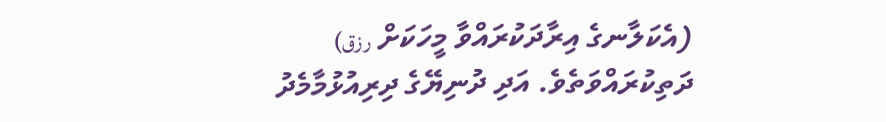(އެކަލާނގެ އިރާދަކުރައްވާ މީހަކަށް رزق) ދަތިކުރައްވަތެވެ. އަދި ދުނިޔޭގެ ދިރިއުޅުމާމެދު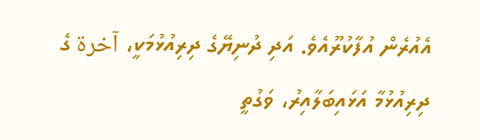އެއުރެން އުފާކުރޫއެވެ. އަދި ދުނިޔޭގެ ދިރިއުޅުމަކީ، آخرة ގެ ދިރިއުޅުމާ އަޅައިބަލާއިރު، ވަގުތީ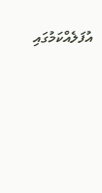އުފަލެއްކަމުގައި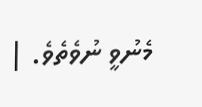މެނުވީ ނުވެތެވެ. |